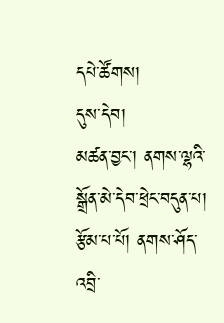དཔེ་ཚོགས།
དུས་དེབ།
མཚན་བྱང་། ནགས་ལྷའི་སྒྲོན་མེ་དེབ་ཕྲེང་བདུན་པ།
རྩོམ་པ་པོ། ནགས་ཤོད་འབྲི་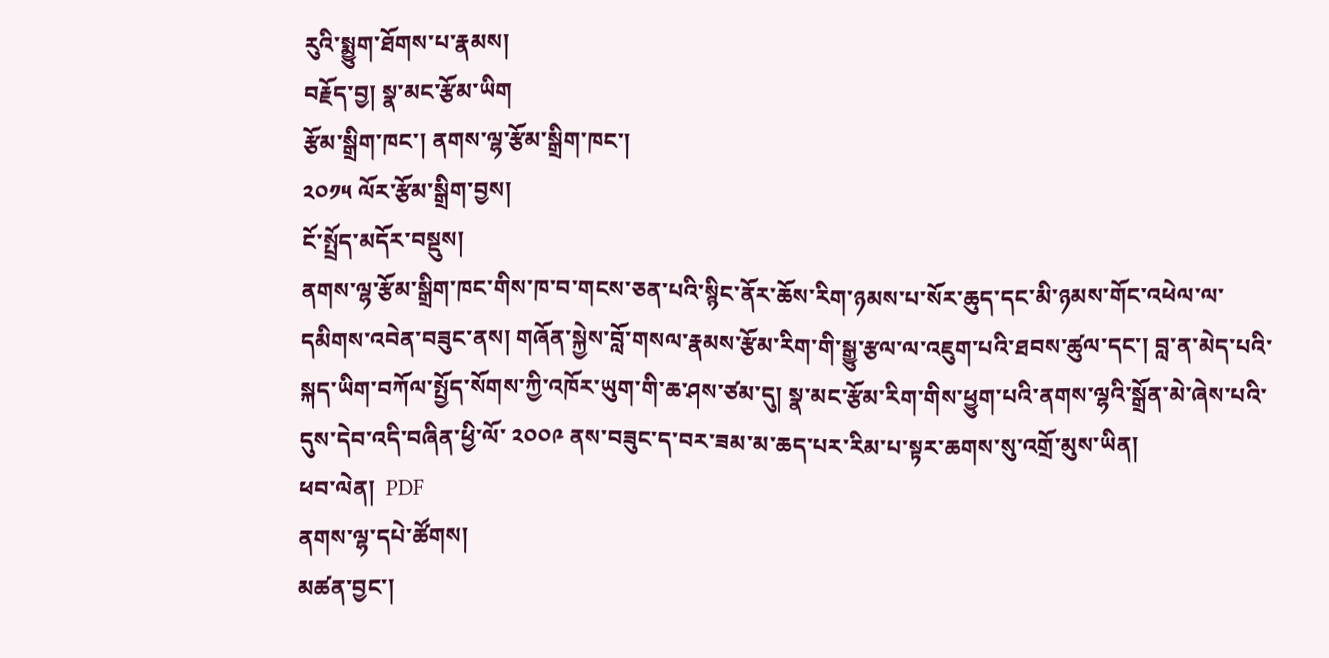རུའི་སྨྱུག་ཐོགས་པ་རྣམས།
བརྗོད་བྱ། སྣ་མང་རྩོམ་ཡིག
རྩོམ་སྒྲིག་ཁང་། ནགས་ལྷ་རྩོམ་སྒྲིག་ཁང་།
༢༠༡༥ ལོར་རྩོམ་སྒྲིག་བྱས།
ངོ་སྤྲོད་མདོར་བསྡུས།
ནགས་ལྷ་རྩོམ་སྒྲིག་ཁང་གིས་ཁ་བ་གངས་ཅན་པའི་སྙིང་ནོར་ཆོས་རིག་ཉམས་པ་སོར་ཆུད་དང་མི་ཉམས་གོང་འཕེལ་ལ་དམིགས་འབེན་བཟུང་ནས། གཞོན་སྐྱེས་བློ་གསལ་རྣམས་རྩོམ་རིག་གི་སྒྱུ་རྩལ་ལ་འཇུག་པའི་ཐབས་ཚུལ་དང་། བླ་ན་མེད་པའི་སྐད་ཡིག་བཀོལ་སྤྱོད་སོགས་ཀྱི་འཁོར་ཡུག་གི་ཆ་ཤས་ཙམ་དུ། སྣ་མང་རྩོམ་རིག་གིས་ཕྱུག་པའི་ནགས་ལྷའི་སྒྲོན་མེ་ཞེས་པའི་དུས་དེབ་འདི་བཞིན་ཕྱི་ལོ་ ༢༠༠༩ ནས་བཟུང་ད་བར་ཟམ་མ་ཆད་པར་རིམ་པ་སྟར་ཆགས་སུ་འགྲོ་མུས་ཡིན།
ཕབ་ལེན།  PDF
ནགས་ལྷ་དཔེ་ཚོགས།
མཚན་བྱང་།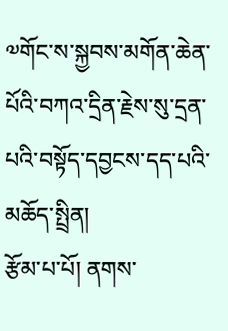༧གོང་ས་སྐྱབས་མགོན་ཆེན་པོའི་བཀའ་དྲིན་རྗེས་སུ་དྲན་པའི་བསྟོད་དབྱངས་དད་པའི་མཆོད་སྤྲིན།
རྩོམ་པ་པོ། ནགས་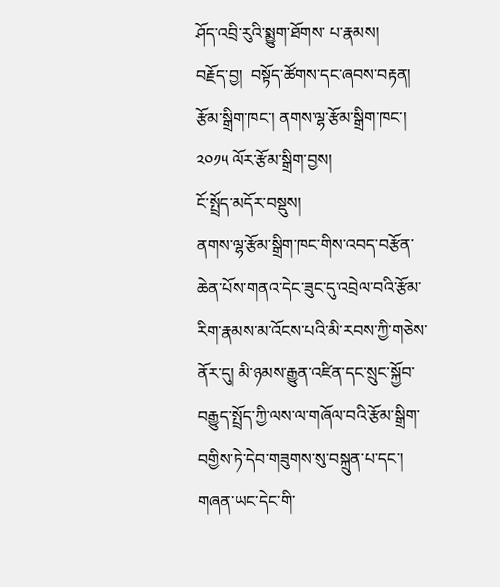ཤོད་འབྲི་རུའི་སྨྱུག་ཐོགས་ པ་རྣམས།
བརྗོད་བྱ།  བསྟོད་ཚོགས་དང་ཞབས་བརྟན།
རྩོམ་སྒྲིག་ཁང་། ནགས་ལྷ་རྩོམ་སྒྲིག་ཁང་།
༢༠༡༥ ལོར་རྩོམ་སྒྲིག་བྱས།
ངོ་སྤྲོད་མདོར་བསྡུས།
ནགས་ལྷ་རྩོམ་སྒྲིག་ཁང་གིས་འབད་བརྩོན་ཆེན་པོས་གནའ་དེང་ཟུང་དུ་འབྲེལ་བའི་རྩོམ་རིག་རྣམས་མ་འོངས་པའི་མི་རབས་ཀྱི་གཅེས་ནོར་དུ། མི་ཉམས་རྒྱུན་འཛིན་དང་སྲུང་སྐྱོབ་བརྒྱུད་སྤྲོད་ཀྱི་ལས་ལ་གཞོལ་བའི་རྩོམ་སྒྲིག་བགྱིས་ཏེ་དེབ་གཟུགས་སུ་བསྐྲུན་པ་དང་། གཞན་ཡང་དེང་གི་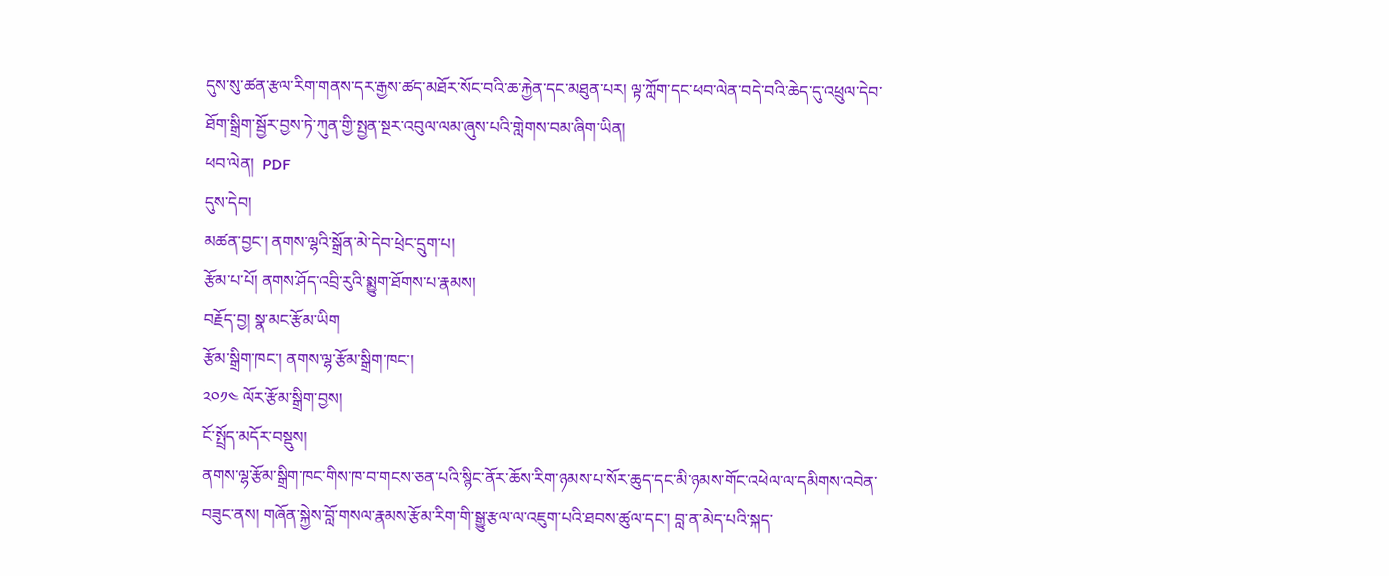དུས་སུ་ཚན་རྩལ་རིག་གནས་དར་རྒྱས་ཚད་མཐོར་སོང་བའི་ཆ་རྐྱེན་དང་མཐུན་པར། ལྟ་ཀློག་དང་ཕབ་ལེན་བདེ་བའི་ཆེད་དུ་འཕྲུལ་དེབ་ཐོག་སྒྲིག་སྦྱོར་བྱས་ཏེ་ཀུན་གྱི་སྤྱན་སྔར་འབུལ་ལམ་ཞུས་པའི་གླེགས་བམ་ཞིག་ཡིན།
ཕབ་ལེན།  PDF
དུས་དེབ།
མཚན་བྱང་། ནགས་ལྷའི་སྒྲོན་མེ་དེབ་ཕྲེང་དྲུག་པ།
རྩོམ་པ་པོ། ནགས་ཤོད་འབྲི་རུའི་སྨྱུག་ཐོགས་པ་རྣམས།
བརྗོད་བྱ། སྣ་མང་རྩོམ་ཡིག
རྩོམ་སྒྲིག་ཁང་། ནགས་ལྷ་རྩོམ་སྒྲིག་ཁང་།
༢༠༡༤ ལོར་རྩོམ་སྒྲིག་བྱས།
ངོ་སྤྲོད་མདོར་བསྡུས།
ནགས་ལྷ་རྩོམ་སྒྲིག་ཁང་གིས་ཁ་བ་གངས་ཅན་པའི་སྙིང་ནོར་ཆོས་རིག་ཉམས་པ་སོར་ཆུད་དང་མི་ཉམས་གོང་འཕེལ་ལ་དམིགས་འབེན་བཟུང་ནས། གཞོན་སྐྱེས་བློ་གསལ་རྣམས་རྩོམ་རིག་གི་སྒྱུ་རྩལ་ལ་འཇུག་པའི་ཐབས་ཚུལ་དང་། བླ་ན་མེད་པའི་སྐད་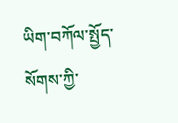ཡིག་བཀོལ་སྤྱོད་སོགས་ཀྱི་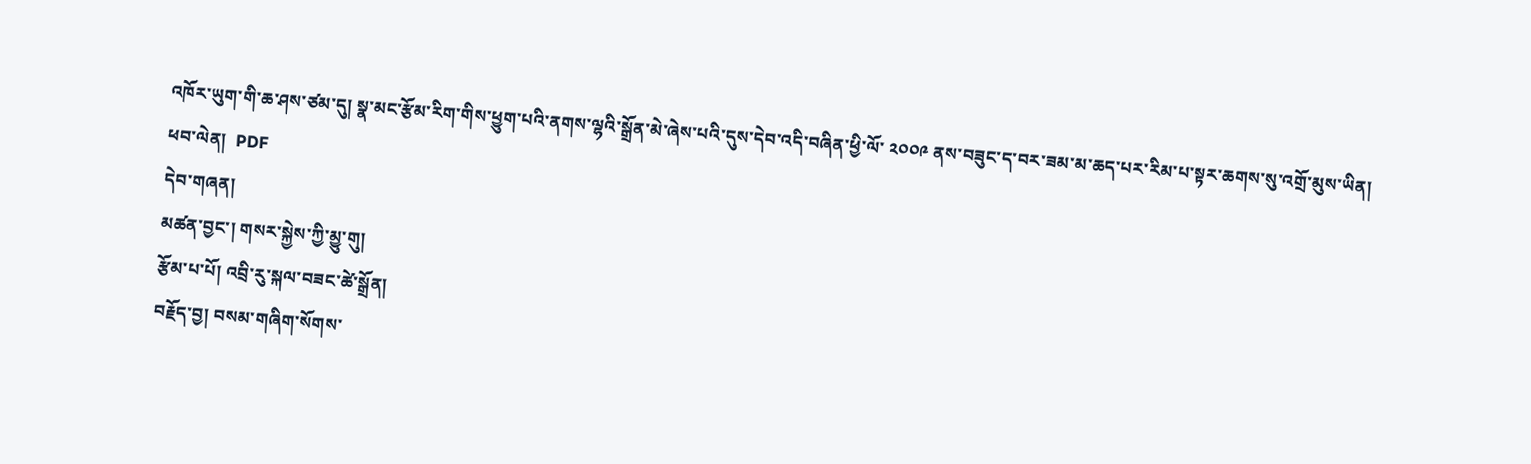འཁོར་ཡུག་གི་ཆ་ཤས་ཙམ་དུ། སྣ་མང་རྩོམ་རིག་གིས་ཕྱུག་པའི་ནགས་ལྷའི་སྒྲོན་མེ་ཞེས་པའི་དུས་དེབ་འདི་བཞིན་ཕྱི་ལོ་ ༢༠༠༩ ནས་བཟུང་ད་བར་ཟམ་མ་ཆད་པར་རིམ་པ་སྟར་ཆགས་སུ་འགྲོ་མུས་ཡིན།
ཕབ་ལེན།  PDF
དེབ་གཞན།
མཚན་བྱང་། གསར་སྐྱེས་ཀྱི་མྱུ་གུ།
རྩོམ་པ་པོ། འབྲི་རུ་སྐལ་བཟང་ཚེ་སྒྲོན།
བརྗོད་བྱ། བསམ་གཞིག་སོགས་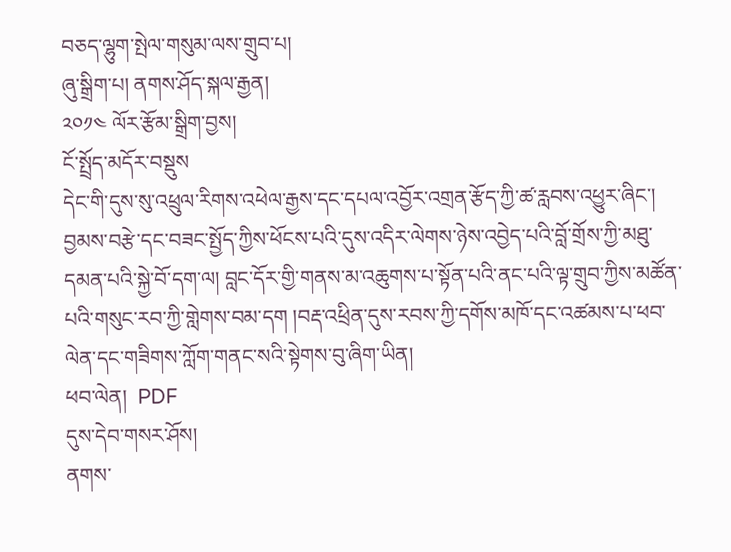བཅད་ལྷུག་སྤེལ་གསུམ་ལས་གྲུབ་པ།
ཞུ་སྒྲིག་པ། ནགས་ཤོད་སྐལ་རྒྱན།
༢༠༡༤ ལོར་རྩོམ་སྒྲིག་བྱས།
ངོ་སྤྲོད་མདོར་བསྡུས
དེང་གི་དུས་སུ་འཕྲུལ་རིགས་འཕེལ་རྒྱས་དང་དཔལ་འབྱོར་འགྲན་རྩོད་ཀྱི་ཚ་རླབས་འཕྱུར་ཞིང་། བྱམས་བརྩེ་དང་བཟང་སྤྱོད་ཀྱིས་ཕོངས་པའི་དུས་འདིར་ལེགས་ཉེས་འབྱེད་པའི་བློ་གྲོས་ཀྱི་མཐུ་དམན་པའི་སྐྱེ་བོ་དག་ལ། བླང་དོར་གྱི་གནས་མ་འཆུགས་པ་སྟོན་པའི་ནང་པའི་ལྟ་གྲུབ་ཀྱིས་མཚོན་པའི་གསུང་རབ་ཀྱི་གླེགས་བམ་དག །བརྡ་འཕྲིན་དུས་རབས་ཀྱི་དགོས་མཁོ་དང་འཚམས་པ་ཕབ་ལེན་དང་གཟིགས་ཀློག་གནང་སའི་སྟེགས་བུ་ཞིག་ཡིན།
ཕབ་ལེན།  PDF
དུས་དེབ་གསར་ཤོས།
ནགས་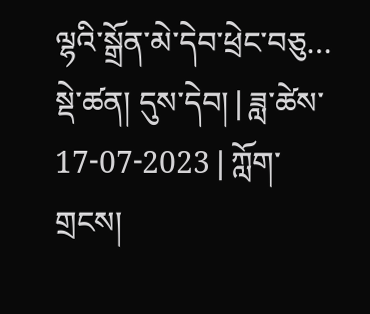ལྷའི་སྒྲོན་མེ་དེབ་ཕྲེང་བཅུ…
སྡེ་ཚན། དུས་དེབ། | ཟླ་ཚེས་ 17-07-2023 | ཀློག་གྲངས།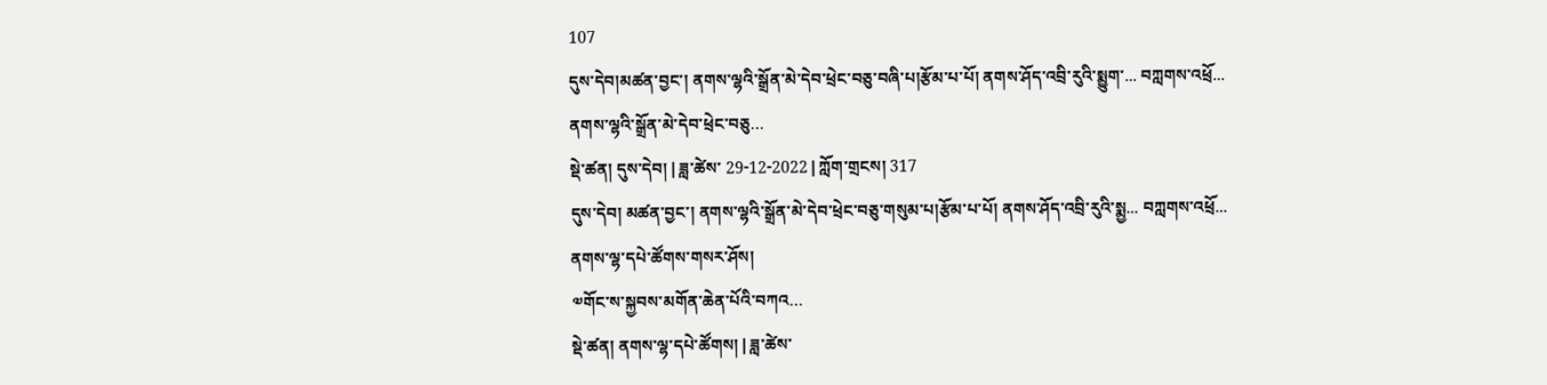107
དུས་དེབ།མཚན་བྱང་། ནགས་ལྷའི་སྒྲོན་མེ་དེབ་ཕྲེང་བཅུ་བཞི་པ།རྩོམ་པ་པོ། ནགས་ཤོད་འབྲི་རུའི་སྨྱུག་... བཀླགས་འཕྲོ...
ནགས་ལྷའི་སྒྲོན་མེ་དེབ་ཕྲེང་བཅུ…
སྡེ་ཚན། དུས་དེབ། | ཟླ་ཚེས་ 29-12-2022 | ཀློག་གྲངས། 317
དུས་དེབ། མཚན་བྱང་། ནགས་ལྷའི་སྒྲོན་མེ་དེབ་ཕྲེང་བཅུ་གསུམ་པ།རྩོམ་པ་པོ། ནགས་ཤོད་འབྲི་རུའི་སྨྱ... བཀླགས་འཕྲོ...
ནགས་ལྷ་དཔེ་ཚོགས་གསར་ཤོས།
༧གོང་ས་སྐྱབས་མགོན་ཆེན་པོའི་བཀའ…
སྡེ་ཚན། ནགས་ལྷ་དཔེ་ཚོགས། | ཟླ་ཚེས་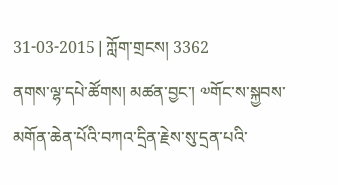31-03-2015 | ཀློག་གྲངས། 3362
ནགས་ལྷ་དཔེ་ཚོགས། མཚན་བྱང་། ༧གོང་ས་སྐྱབས་མགོན་ཆེན་པོའི་བཀའ་དྲིན་རྗེས་སུ་དྲན་པའི་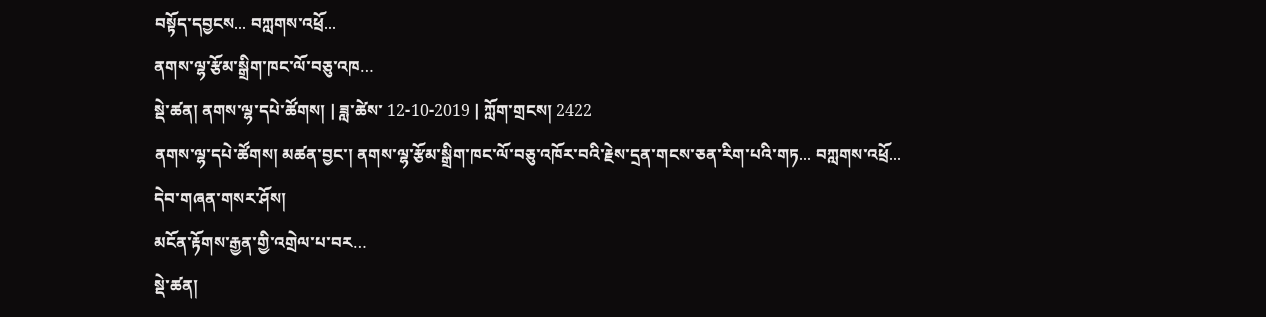བསྟོད་དབྱངས... བཀླགས་འཕྲོ...
ནགས་ལྷ་རྩོམ་སྒྲིག་ཁང་ལོ་བཅུ་འཁ…
སྡེ་ཚན། ནགས་ལྷ་དཔེ་ཚོགས། | ཟླ་ཚེས་ 12-10-2019 | ཀློག་གྲངས། 2422
ནགས་ལྷ་དཔེ་ཚོགས། མཚན་བྱང་། ནགས་ལྷ་རྩོམ་སྒྲིག་ཁང་ལོ་བཅུ་འཁོར་བའི་རྗེས་དྲན་གངས་ཅན་རིག་པའི་གཏ... བཀླགས་འཕྲོ...
དེབ་གཞན་གསར་ཤོས།
མངོན་རྟོགས་རྒྱན་གྱི་འགྲེལ་པ་བར…
སྡེ་ཚན།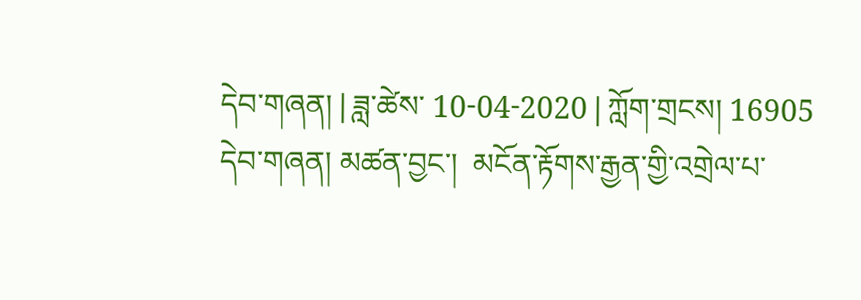དེབ་གཞན། | ཟླ་ཚེས་ 10-04-2020 | ཀློག་གྲངས། 16905
དེབ་གཞན། མཚན་བྱང་།  མངོན་རྟོགས་རྒྱན་གྱི་འགྲེལ་པ་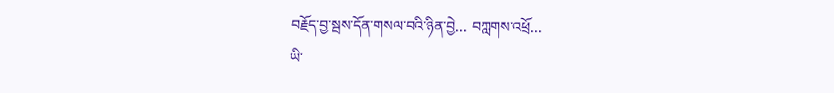བརྗོད་བྱ་སྦས་དོན་གསལ་བའི་ཉིན་བྱེ... བཀླགས་འཕྲོ...
ཡི་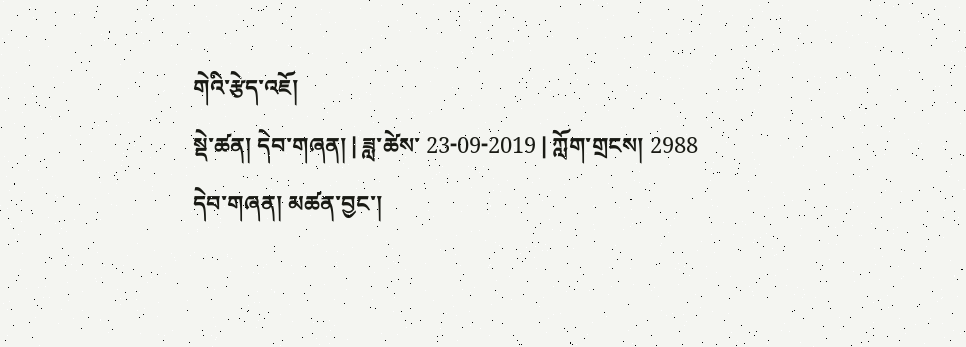གེའི་རྩེད་འཇོ།
སྡེ་ཚན། དེབ་གཞན། | ཟླ་ཚེས་ 23-09-2019 | ཀློག་གྲངས། 2988
དེབ་གཞན། མཚན་བྱང་།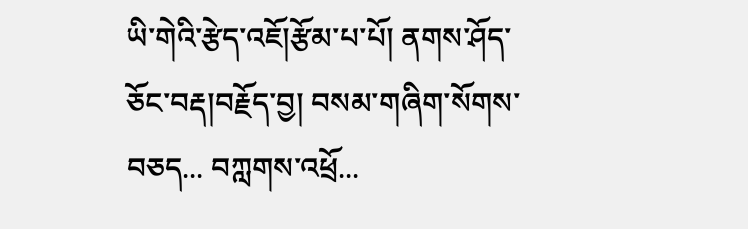ཡི་གེའི་རྩེད་འཇོ།རྩོམ་པ་པོ། ནགས་ཤོད་ཅོང་བརྡ།བརྗོད་བྱ། བསམ་གཞིག་སོགས་བཅད... བཀླགས་འཕྲོ...